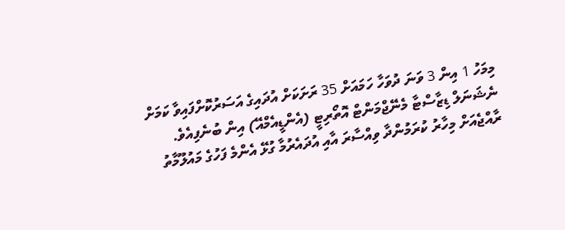މިމަހު 1 އިން 3 ވަނަ ދުވަހާ ހަމައަށް 35 ރަށަކަށް އުދައިގެ އަސަރުކޮށްފައިވާ ކަމަށް ނެޝަނަލް ޑިޒާސްޓާ މެނޭޖްމަންޓް އޮތޯރިޓީ (އެންޑީއެމްއޭ) އިން ބުނެފިއެވެ.
ރާއްޖެއަށް މިހާރު ކުރަމުންދާ ވިއްސާރަ އާއި އުދައެރުމާ ގުޅޭ އެންމެ ފަހުގެ މައުލޫމާތު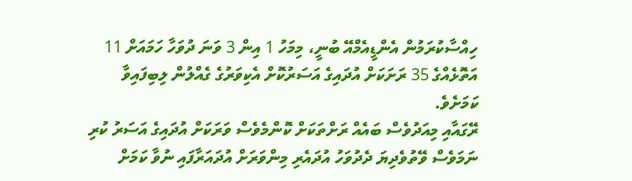ހިއްސާކުރަމުން އެންޑީއެމްއޭ ބުނީ، މިމަހު 1 އިން 3 ވަނަ ދުވަހާ ހަމައަށް 11 އަތޮޅެއްގެ 35 ރަށަކަށް އުދައިގެ އަސަރުކޮށް އެކިވަރުގެ ގެއްލުން ލިބިފައިވާ ކަމަށެވެ.
ރޭގައާއި މިއަދުވެސް ބައެއް ރަށްތަކަށް ކޮންމެވެސް ވަރަކަށް އުދައިގެ އަސަރު ކުރި ނަމަވެސް ވޭތުވެދިޔަ ދެދުވަހު އުދައެރި މިންވަރަށް އުދައަރާފައި ނުވާ ކަމަށް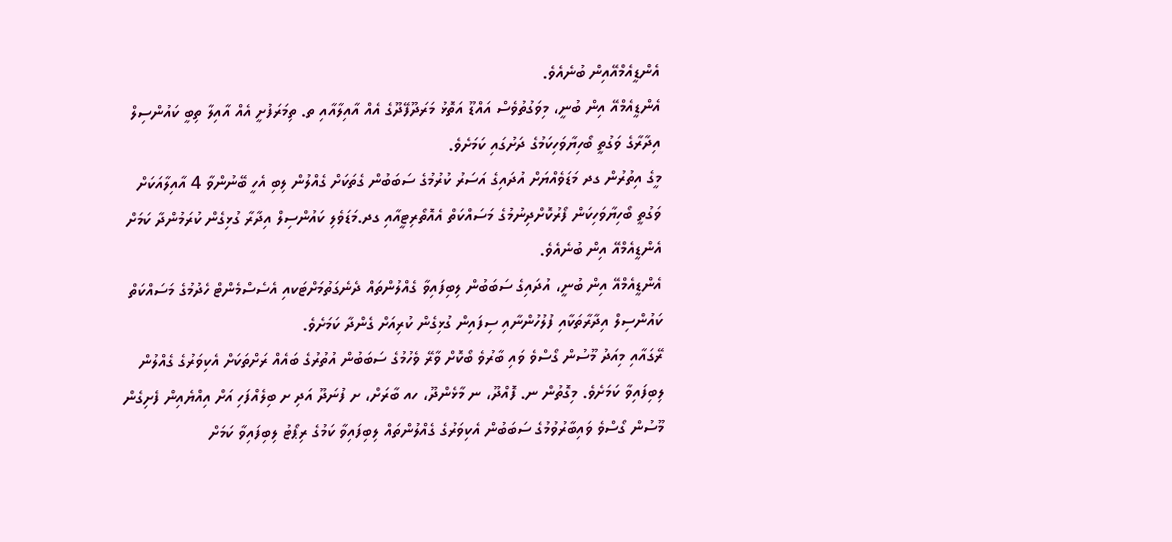އެންޑީއެމްއޭއިން ބުނެއެވެ.
އެންޑީއެމްއޭ އިން ބުނީ، މިވަގުތުވެސް އައްޑޫ އަތޮޅު މަރަދޫފޭދޫގެ އެއް އާއިލާއާއި ތ. ތިމަރަފުށީ އެއް އާއިލާ ތިބީ ކައުންސިލް އިދާރާގެ ވަގުތީ ބޯހިޔާވަހިކަމުގެ ދަށުގައި ކަމަށެވެ.
މީގެ އިތުރުން ގދ މަޑަވެއްޔަށް އުދައިގެ އަސަރު ކުރުމުގެ ސަބަބުން ގެތަކަށް ގެއްލުން ލިބި އެހީ ބޭނުންވާ 4 އާއިލާއަކަށް ވަގުތީ ބޯހިޔާވަހިކަން ފޯރުކޮށްދިނުމުގެ މަސައްކަތް އެއޮތޯރިޓީއާއި ގދ.މަޑަވެލި ކައުންސިލް އިދާރާ ގުޅިގެން ކުރަމުންދާ ކަމަށް އެންޑީއެމްއޭ އިން ބުނެއެވެ.
އެންޑީއެމްއޭ އިން ބުނީ، އުދައިގެ ސަބަބުން ލިބިފައިވާ ގެއްލުންތައް ދެނެގަތުމަށްޓަކއި އެސެސްމެންޓް ހެދުމުގެ މަސައްކަތް ކައުންސިލް އިދާރާތަކާއި ފުލުހުންނާއި ސިފައިން ގުޅިގެން ކުރިއަށް ގެންދާ ކަމަށެވެ.
ރޭގައާއި މިއަދު މޫސުން ގޯސްވެ ވައި ބާރުވެ ބޯކޮށް ވާރޭ ވެހުމުގެ ސަބަބުން އުތުރުގެ ބައެއް ރަށްތަކަށް އެކިވަރުގެ ގެއްލުން ލިބިފައިވާ ކަމަށެވެ. މިގޮތުން ނ. ފޮއްދޫ، ނ މާޅެންދޫ، ހއ ބާރަށް، ށ ފުނަދޫ އަދި ށ ބިލެއްފަހި އަށް އިއްޔެއިން ފެށިގެން މޫސުން ގޯސްވެ ވައިބާރުވުމުގެ ސަބަބުން އެކިވަރުގެ ގެއްލުންތައް ލިބިފައިވާ ކަމުގެ ރިޕޯޓު ލިބިފައިވާ ކަމަށް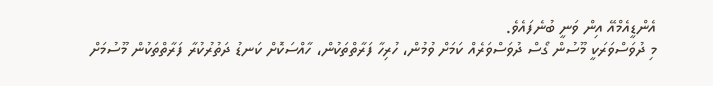އެންޑީއެމްއޭ އިން ވަނީ ބުނެފައެވެ.
މި ދުވަސްވަރަކީ މޫސުން ގޯސް ދުވަސްވަރެއް ކަމަށް ވުމުން، ހުރިހާ ފަރާތްތަކުން، ހާއްސަކޮށް ކަނޑު ދަތުރުކުރާ ފަރާތްތަކުން މޫސުމަށް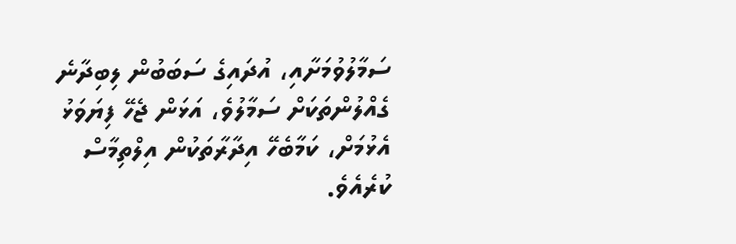ސަމާލުވުމަށާއި، އުދައިގެ ސަބަބުން ލިބިދާނެ ގެއްލުންތަކަށް ސަމާލުވެ، އަޅަން ޖެހޭ ފިޔަވަޅު އެޅުމަށް، ކަމާބެހޭ އިދާރާތަކުން އިލްތިމާސް ކުރެއެވެ.